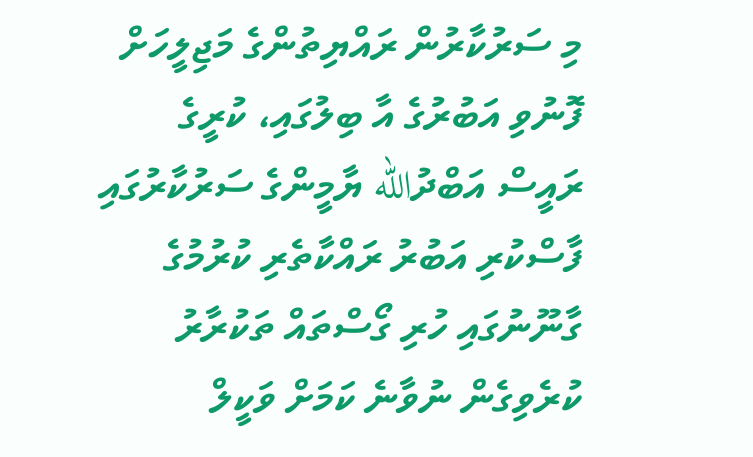މި ސަރުކާރުން ރައްޔިތުންގެ މަޖިލީހަށް ފޮނުވި އަބުރުގެ އާ ބިލުގައި، ކުރީގެ ރައީސް އަބްދުالله ޔާމީންގެ ސަރުކާރުގައި ފާސްކުރި އަބުރު ރައްކާތެރި ކުރުމުގެ ގާނޫނުގައި ހުރި ގޯސްތައް ތަކުރާރު ކުރެވިގެން ނުވާނެ ކަމަށް ވަކީލް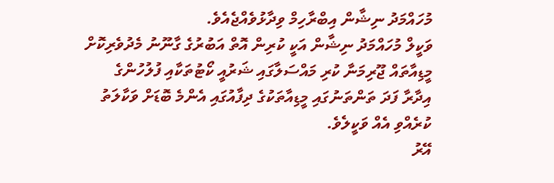މުހައްމަދު ނިޝާން އިބްރާހިމް ވިދާޅުވެއްޖެއެވެ.
ވަކީލް މުހައްމަދު ނިޝާން އަކީ ކުރިން އޮތް އަބުރުގެ ގާނޫނު މެދުވެރިކޮށް މީޑިއާތައް ޖޫރިމަނާ ކުރި މައްސަލާގައި ޝަރުއީ ކޯޓުތަކާއި ފުލުހުންގެ އިދާރާ ފަދަ ތަންތަނުގައި މީޑިއާތަކުގެ ދިފާއުގައި އެންމެ ބޮޑަށް ވަކާލަތު ކުރެއްވި އެއް ވަކީލެވެ.
އޭރު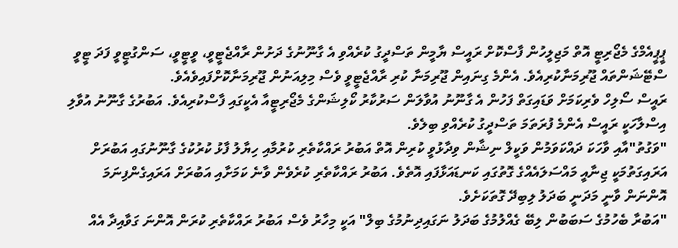ޕީޕީއެމްގެ މެޖޯރިޓީ އޮތް މަޖިލީހުން ފާސްކޮށް ރައީސް ޔާމީން ތަސްދީގު ކުރެއްވި އެ ގާނޫނުގެ ދަށުން ރާއްޖެޓީވީ، ވީޓީވީ، ސަންގުޓީވީ ފަދަ ޓީވީ ސްޓޭޝަންތައް ޖޫރިމަނާކުރިއެވެ. އެންމެ ގިނައިން ޖޫރިމަނާ ކުރި ރާއްޖެޓީވީ ވެސް މިލިއަނުން ޖޫރިމަނާކޮށްފައިވެއެވެ.
ރައީސް ސޯލިހް ވެރިކަމަށް ވަޑައިގަތް ފަހުން އެ ގާނޫނު އުވާލަން ސަރުކާރު ކޯލިޝަންގެ މެޖޯރިޓީއާ އެކީގައި ފާސްކުރިއެވެ. އަބުރުގެ ގާނޫނު އުވާލި އިސްލާހަކީ ރައީސް އެންމެ ފުރަތަމަ ތަސްދީގު ކުރެއްވި ބިލެވެ.
"ވަގުތު"އާއި ވާހަކަ ދައްކަވަމުން ވަކީލް ނިޝާން ވިދާޅުވީ ކުރިން އޮތް އަބުރު ރައްކާތެރި ކުރުމާއި ހިޔާލު ފާޅު ކުރުކުގެ ގާނޫނުގައި އަބުރަށް އަރައިގަތުމަކީ ޖިނާއީ މައްސަލައެއްގެ ގޮތުގައި ކަނޑައަޅާފައި އޮތެވެ. އަބުރު ރައްކާތެރި ކުރެވެން ވާނެ ކަމަށާއި އަބުރަށް އަރައިގެންފިނަމަ އޮންނަން ވާނީ މަދަނީ ބަދަލު ލިބިދޭ ގޮތަކަށެވެ.
"އަބުރާ ބެހުމުގެ ސަބަބުން ލިބޭ ގެއްލުމުގެ ބަދަލު ނަގައިދިނުމުގެ ބިލް" އަކީ މިހާރު ވެސް އަބުރު ރައްކާތެރި ކުރަން އޮންނަ ގަވާއިދާ އެއް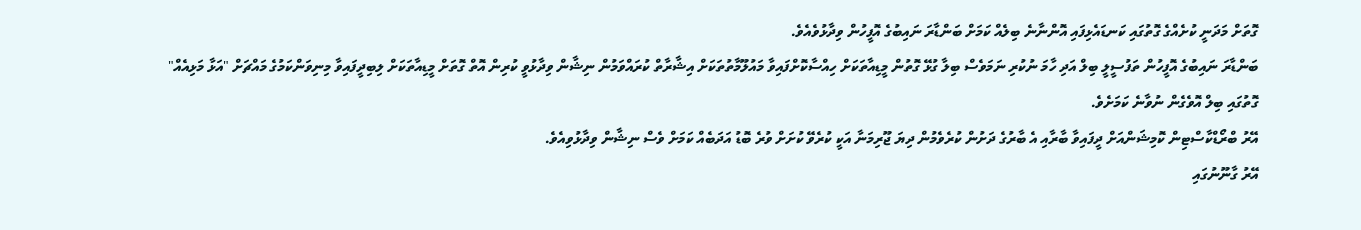ގޮތަށް މަދަނީ ކުށެއްގެ ގޮތުގައި ކަނޑައެޅިފައި އޮންނާނެ ބިލެއް ކަމަށް ބަންޑާރަ ނައިބުގެ އޮފީހުން ވިދާޅުވެއެވެ.
ބަންޑާރަ ނައިބުގެ އޮފީހުން ތަފުސީލީ ބިލް އަދި ހާމަ ނުކުރި ނަމަވެސް ބިލާ ގުޅޭ ގޮތުން މީޑިއާތަކަށް ހިއްސާކޮށްފައިވާ މައުލޫމާތުތަކަށް އިޝާރާތް ކުރައްވަމުން ނިޝާން ވިދާޅުވީ ކުރިން އޮތް ގޮތަށް މީޑިއާތަކަށް ލިބިދީފައިވާ މިނިވަންކަމުގެ މައްޗަށް "އަޅާ މަޅިއެއް" ގޮތުގައި ބިލް އޮވެގެން ނުވާނެ ކަމަށެވެ.
އޭރު ބްރޯޑްކާސްޓިން ކޮމިޝަންއަށް ދީފައިވާ ބާރާއި އެ ބާރުގެ ދަށުން ކުރެވެމުން ދިޔަ ޖޫރިމަނާ އަކީ ކުރެވޭ ކުށަށް ވުރެ ބޮޑު އަދަބެއް ކަމަށް ވެސް ނިޝާން ވިދާޅުވިއެވެ.
އޭރު ގާނޫނުގައި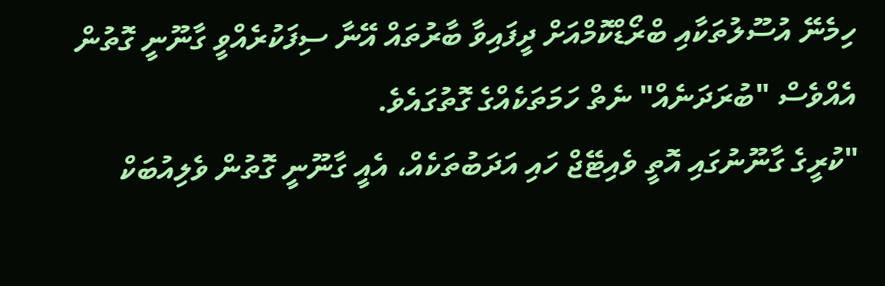ހިމެނޭ އުސޫލުތަކާއި ބްރޯޑްކޮމްއަށް ދީފައިވާ ބާރުތައް އޭނާ ސިފަކުރެއްވީ ގާނޫނީ ގޮތުން އެއްވެސް "ބުރަދަނެއް" ނެތް ހަމަތަކެއްގެ ގޮތުގައެވެ.
"ކުރީގެ ގާނޫނުގައި އޮތީ ވެއިޓޭޖް ހައި އަދަބުތަކެއް، އެއީ ގާނޫނީ ގޮތުން ވެލިއުބަކް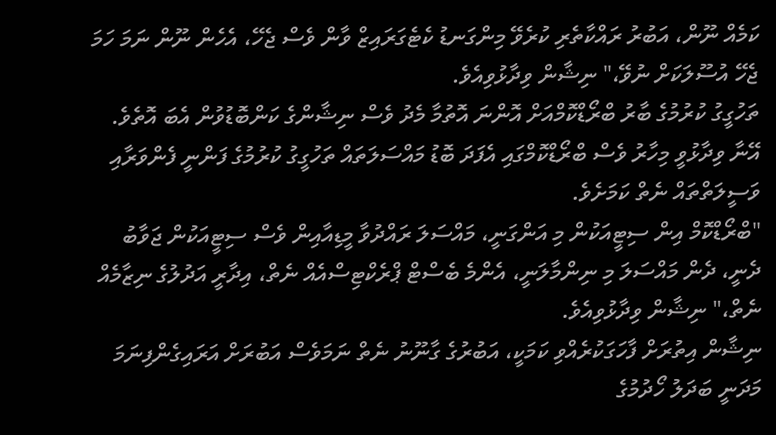ކަމެއް ނޫން، އަބުރު ރައްކާތެރި ކުރެވޭ މިންގަނޑު ކެޓެގަރައިޒް ވާން ވެސް ޖެހޭ، އެހެން ނޫން ނަމަ ހަމަ ޖެހޭ އުސޫލަކަށް ނުވޭ،" ނިޝާން ވިދާޅުވިއެވެ.
ތަހުގީގު ކުރުމުގެ ބާރު ބްރޯޑްކޮމްއަށް އޮންނަ އޮތުމާ މެދު ވެސް ނިޝާންގެ ކަންބޮޑުވުން އެބަ އޮތެވެ. އޭނާ ވިދާޅުވީ މިހާރު ވެސް ބްރޯޑްކޮމްގައި އެފަދަ ބޮޑު މައްސަލަތައް ތަހުގީގު ކުރުމުގެ ފަންނީ ފެންވަރާއި ވަސީލަތްތައް ނެތް ކަމަށެވެ.
"ބްރޯޑްކޮމް އިން ސިޓީއަކުން މި އަންގަނީ، މައްސަލަ ރައްދުވާ މީޑިއާއިން ވެސް ސިޓީއަކުން ޖަވާބު ދެނީ، ދެން މައްސަލަ މި ނިންމާލަނީ، އެންމެ ބެސްޓް ޕްރެކްޓިސްއެއް ނެތް، އިދާރީ އަދުލުގެ ނިޒާމެއް ނެތް،" ނިޝާން ވިދާޅުވިއެވެ.
ނިޝާން އިތުރަށް ފާހަގަކުރެއްވި ކަމަކީ، އަބުރުގެ ގާނޫނު ނެތް ނަމަވެސް އަބުރަށް އަރައިގެންފިނަމަ މަދަނީ ބަދަލު ހޯދުމުގެ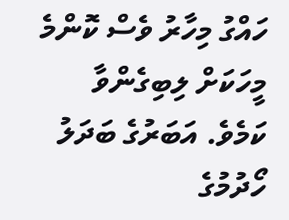ހައްގު މިހާރު ވެސް ކޮންމެ މީހަކަށް ލިބިގެންވާ ކަމެވެ. އަބަރުގެ ބަދަލު ހޯދުމުގެ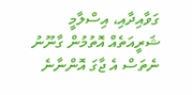ގަވާއިދާއި، އިސްލާމީ ޝަރީއަތެއް އޮތުމުން ގާނޫނު ނެތަސް އެ ޖާގަ އޮންނާނެ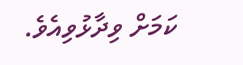ކަމަށް ވިދާޅުވިއެވެ.